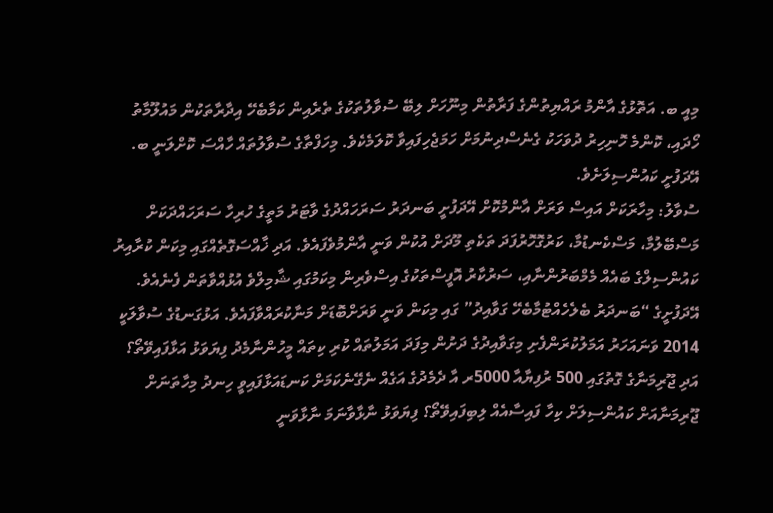މިއީ ބ. އަތޮޅުގެ އާންމު ރައްޔިތުންގެ ފަރާތުން މިނޫހަށް ލިބޭ ސުވާލުތަކުގެ ތެރެއިން ކަމާބެހޭ އިދާރާތަކުން މައުލޫމާތު ހޯދައި، ކޮންމެ ހޮނިހިރު ދުވަހަކު ގެނެސްދިނުމަށް ހަމަޖެހިފައިވާ ކޮލަމެކެވެ. މިހަފްތާގެ ސުވާލުތައް ހާއްސަ ކޮށްލަނީ ބ. އޭދަފުށީ ކައުންސިލަށެވެ.
ސުވާލު: މިހާރަކަށް އައިސް ވަރަށް އާންމުކޮށް އޭދަފުށީ ބަނދަރު ސަރަހައްދުގެ ވާޓަރު މަތީގެ ހުރިހާ ސަރަހައްދަކަށް މަސްބޭލުމާ، މަސްކެނޑުމާ، ކަރުގޮހޮރުފަދަ ތަކެތި މޫދަށް އުކުން ވަނީ އާންމުވެފައެވެ. އަދި ޚާއްސަގޮތެއްގައި މިކަން ކުރާއިރު ކައުންސިލްގެ ބައެއް މެމްބަރުންނާއި، ސަރުކާރު އޮފީސްތަކުގެ އިސްވެރިން މިކަމުގައި ޝާމިލްވެ އުޅުއްވާތަން ފެނެއެވެ. އޭދަފުށީގެ “ބަނދަރު ބެލެހެއްޓުމާބެހޭ ގަވާއިދު” ގައި މިކަން ވަނީ ވަރަށްބޮޑަށް މަނާކުރައްވާފައެވެ. އަޅުގަނޑުގެ ސުވާލަކީ 2014 ވަނައަހަރު އަމަލުކުރަންފެށި މިގަވާއިދުގެ ދަށުން މިފަދަ އަމަލުތައް ކުރި ކިތައް މީހުންނާމެދު ފިޔަވަޅު އަޅާފައިވޭތޯ؟ އަދި ޖޫރިމަނާގެ ގޮތުގައި 500 ރުފިޔާއާ 5000ރ އާ ދެމެދުގެ އަގެއް ނެގޭނެކަމަށް ކަނޑައަޅާފައިވީ ހިނދު މިހާތަނަށް ޖޫރިމަނާއަށް ކައުންސިލަށް ކިހާ ފައިސާއެއް ލިބިފައިވޭތޯ؟ ފިޔަވަޅު ނާޅާވާނަމަ ނާޅާވަނީ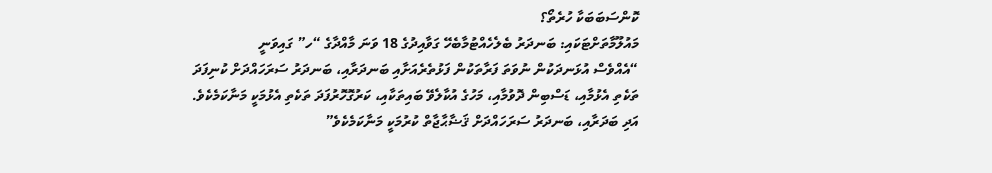ކޮންސަބަބަކާ ހުރެތޯ؟
މައުލޫމާތަށްޓަކައި: ބަނދަރު ބެލެހެއްޓުމާބެހޭ ގަވާއިދުގެ 18 ވަނަ މާއްދާގެ “ހ” ގައިވަނީ
“އެއްވެސް އުޅަނދަކުން ނުވަތަ ފަރާތަކުން ފަޅުތެރެއަށާއި ބަނދަރާއި، ބަނދަރު ސަރަހައްދަށް ކުނިފަދަ ތަކެތި އެޅުމާއި، ޑަސްބިން ދޮވުމާއި، މަހުގެ އުކާލެވޭ ބައިތަކާއި، ކަރުގޮހޮރުފަދަ ތަކެތި އެޅުމަކީ މަނާކަމެކެވެ. އަދި ބަދަރާއި، ބަނދަރު ސަރަހައްދަށް ޤަޟާޙާޖާތް ކުރުމަކީ މަނާކަމެކެވެ”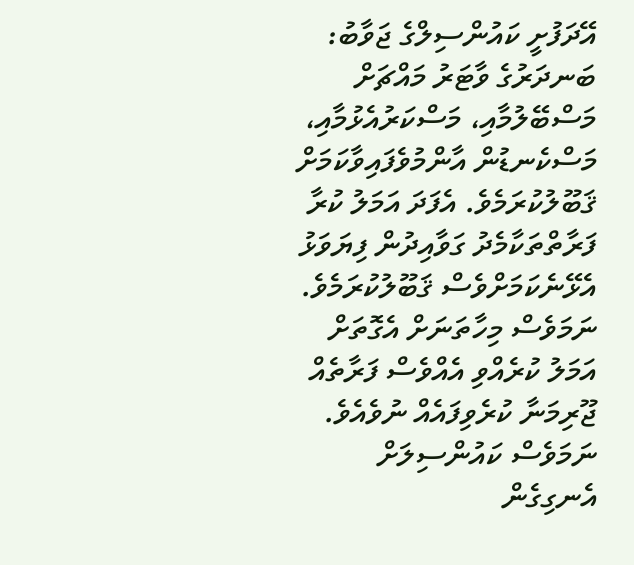އޭދަފުށީ ކައުންސިލްގެ ޖަވާބު: ބަނދަރުގެ ވާޓަރު މައްޗަށް މަސްބޭލުމާއި، މަސްކަރުއެޅުމާއި، މަސްކެނޑުން އާންމުވެފައިވާކަމަށް ޤަބޫލުކުރަމެވެ. އެފަދަ އަމަލު ކުރާ ފަރާތްތަކާމެދު ގަވާއިދުން ފިޔަވަޅު އެޅޭނެކަމަށްވެސް ޤަބޫލުކުރަމެވެ. ނަމަވެސް މިހާތަނަށް އެގޮތަށް އަމަލު ކުރެއްވި އެއްވެސް ފަރާތެއް ޖޫރިމަނާ ކުރެވިފައެއް ނުވެއެވެ. ނަމަވެސް ކައުންސިލަށް އެނގިގެން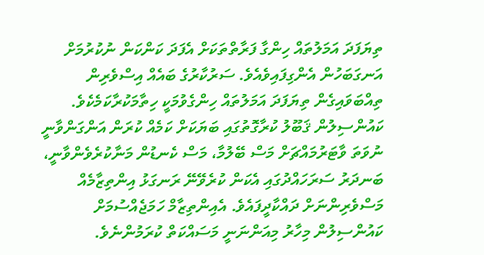ތިޔަފަދަ އަމަލުތައް ހިންގާ ފަރާތްތަކަށް އެފަދަ ކަންކަން ނުކުރުމަށް އަނގަބަހުން އެންގިފައިވެއެވެ. ސަރުކާރުގެ ބައެއް އިސްވެރިން ތިއްބަވައިގެން ތިޔަފަދަ އަމަލުތައް ހިންގެވުމަކީ ހިތާމަކުރާކަމެކެވެ.
ކައުންސިލުން ޤަބޫލު ކުރާގޮތުގައި ބަޔަކަށް ކަމެއް ކުރަން އަންގަންވާނީ ނުވަތަ ވާޓަރުމައްޗަށް މަސް ބޭލުމާ، މަސް ކެނޑުން މަނާކުރެވެންވާނީ، ބަނދަރު ސަރަހައްދުގައި އެކަން ކުރެވޭނޭ ރަނގަޅު އިންތިޒާމެއް މަސްވެރިންނަށް ދައްކާދީފައެވެ. އެއިންތިޒާމް ހަމަޖެއްސުމަށް ކައުންސިލުން މިހާރު މިއަންނަނީ މަސައްކަތް ކުރަމުންނެވެ.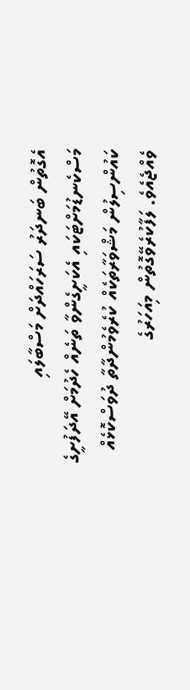އެގޮތުން ބަނދަރު ސަރަހައްދަށް މަސްބާލައި މަސްކެނޑުމަށްޓަކައި އެކަށީގެންވާ ތަނެއް ހެދުމަށް އޭދަފުށީގެ ކައުންސިލުން މަޝްވަރާތަކެއް ކުރެވެމުންދާތާ ދުވަސްކޮޅެއް ވެއްޖެއެވެ. ލަފާކުރެވޭގޮތުން މިއަހަރުގެ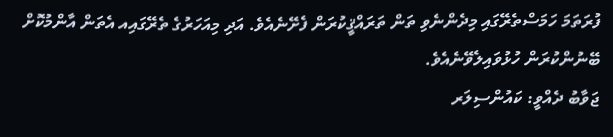ފުރަތަމަ ހަމަސްތެރޭގައި މިދެންނެވި ތަން ތަރައްޤީކުރަން ފެށޭނެއެވެ. އަދި މިއަހަރުގެ ތެރޭގައިއ އެތަން އާންމުކޮށް ބޭނުންކުރަން ހުޅުވައިލެވޭނެއެވެ.
ޖަވާބު ދެއްވީ: ކައުންސިލަރ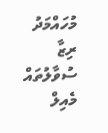މުހައްމަދު ރިޒާ
ސުވާލުތައް މެއިލް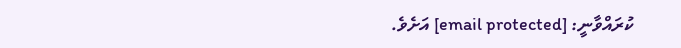ކުރައްވާނީ: [email protected] އަށެވެ.